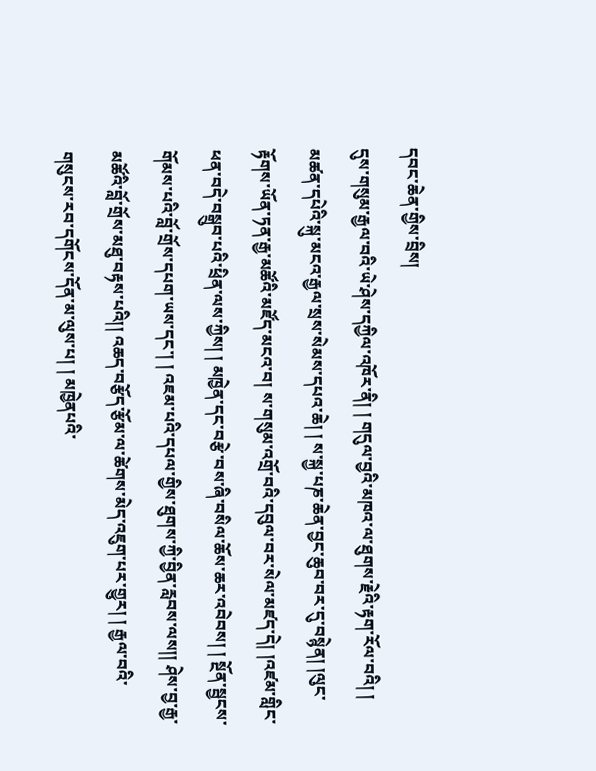དབང་ཆེན་གྱིས་བྲིས།
དུས་གསུམ་རྒྱལ་བའི་ཡེ་ཤེས་དཀྱིལ་འཁོར་ནི། ། གདུལ་བྱའི་མཁའ་ལ་ཐུགས་རྗེའི་རྟག་རོལ་བའི། ། མཚན་དཔེའི་སྐུ་མངའ་རྒྱལ་སྲས་སེམས་དཔའ་ཆེ། ། ས་སྐྱ་པཎ་ཆེན་བྱང་ཆུབ་བར་དུ་བསྙེན། །ལུང་རྟོགས་ཡོན་ཏན་རྒྱ་མཚོའི་མཛོད་མངའ་བ། ས་གསུམ་འགྲོ་བའི་དབུལ་བར་སེལ་མཛད་དེ། །འཛམ་གླིང་ཕན་བདེ་བསྒྲུབ་པའི་ཕྲིན་ལས་ཀྱིས། ། མཁྱེན་དང་བརྩེ་བས་ཞི་བསིལ་ཆོས་ཆར་འབེབས། ། སྔོན་སྦྱངས་གོམས་པའི་བློ་གྲོས་དཔག་ཡས་དང་། ། འཇམ་པའི་དཔལ་གྱིས་ཐུགས་ཀྱི་བྱིན་རླབས་ལས།། ཤེས་བྱ་རྒྱ་མཚོའི་བློ་གྲོས་མཐུ་བརྟས་པའི།། འཆད་བརྩོད་རྩོམ་ལ་ཚེགས་མེད་འཇུག་པར་གྱུར། ། རྒྱལ་བའི་གསུངས་རབ་དགོངས་དོན་མ་ལུས་པ། ། མཁྱེནཔའི་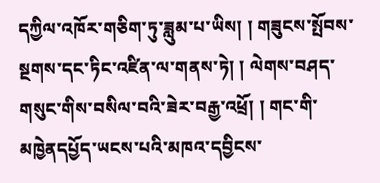དཀྱིལ་འཁོར་གཅིག་ཏུ་ཟླུམ་པ་ཡིས། ། གཟུངས་སྤོབས་སྔགས་དང་ཏིང་འཛིན་ལ་གནས་ཏེ། ། ལེགས་བཤད་གསུང་གིས་བསིལ་བའི་ཟེར་བརྒྱ་འཕྲོ། ། གང་གི་མཁྱེནདཔྱོད་ཡངས་པའི་མཁའ་དབྱིངས་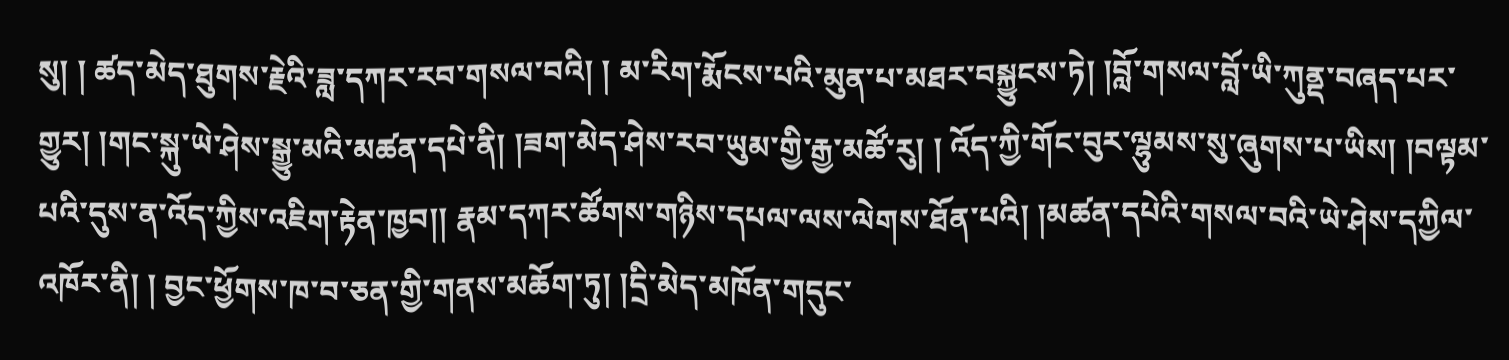སུ། ། ཚད་མེད་ཐུགས་རྗེའི་ཟླ་དཀར་རབ་གསལ་བའི། ། མ་རིག་རྨོངས་པའི་མུན་པ་མཐར་བསྐྱུངས་ཏེ། །བློ་གསལ་བློ་ཡི་ཀུནྡ་བཞད་པར་གྱུར། །གང་སྐུ་ཡེ་ཤེས་སྒྱུ་མའི་མཚན་དཔེ་ནི། །ཟག་མེད་ཤེས་རབ་ཡུམ་གྱི་རྒྱ་མཚོ་རུ། ། འོད་ཀྱི་གོང་བུར་ལྷུམས་སུ་ཞུགས་པ་ཡིས། །བལྟམ་པའི་དུས་ན་འོད་ཀྱིས་འཇིག་རྟེན་ཁྱབ།། རྣམ་དཀར་ཚོགས་གཉིས་དཔལ་ལས་ལེགས་ཐོན་པའི། །མཚན་དཔེའི་གསལ་བའི་ཡེ་ཤེས་དཀྱིལ་འཁོར་ནི། ། བྱང་ཕྱོགས་ཁ་བ་ཅན་གྱི་གནས་མཆོག་ཏུ། །དྲི་མེད་མཁོན་གདུང་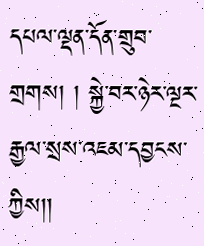དཔལ་ལྡན་དོན་གྲུབ་གྲགས། ། སྐྱེ་བར་ཉེར་ལྔར་རྒྱལ་སྲས་འཇམ་དབྱངས་ཀྱིས།།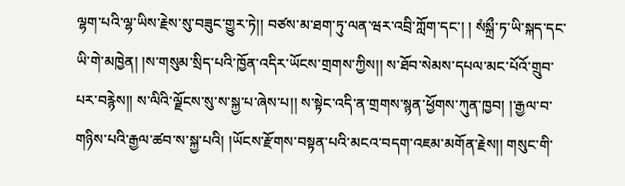ལྷག་པའི་ལྷ་ཡིས་རྗེས་སུ་བཟུང་གྱུར་ཏེ།། བཙས་མ་ཐག་ཏུ་ལན་ཝར་འབྲི་ཀློག་དང་། ། སཾསྐྲྀ་ཏ་ཡི་སྐད་དང་ཡི་གེ་མཁྱེན། །ས་གསུམ་སྲིད་པའི་ཁྱོན་འདིར་ཡོངས་གྲགས་ཀྱིས།། ས་ཐོབ་སེམས་དཔལ་མང་པོའོ་གྲུབ་པར་བརྙེས།། ས་ལིའི་ལྗོངས་སུ་ས་སྐྱ་པ་ཞེས་པ།། ས་སྟེང་འདི་ན་གྲགས་སྙན་ཕྱོགས་ཀུན་ཁྱབ། །་རྒྱལ་བ་གཉིས་པའི་རྒྱལ་ཚབ་ས་སྐྱ་པའི། །ཡོངས་རྫོགས་བསྟན་པའི་མངའ་བདག་འཇམ་མགོན་རྗེས།། གསུང་གི་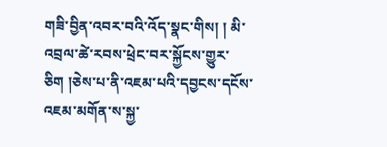གཟི་བྱིན་འབར་བའི་འོད་སྣང་གིས། ། མི་འབྲལ་ཚེ་རབས་ཕྲེང་བར་སྐྱོངས་གྱུར་ཅིག །ཅེས་པ་ནི་འཇམ་པའི་དབྱངས་དངོས་འཇམ་མགོན་ས་སྐྱ་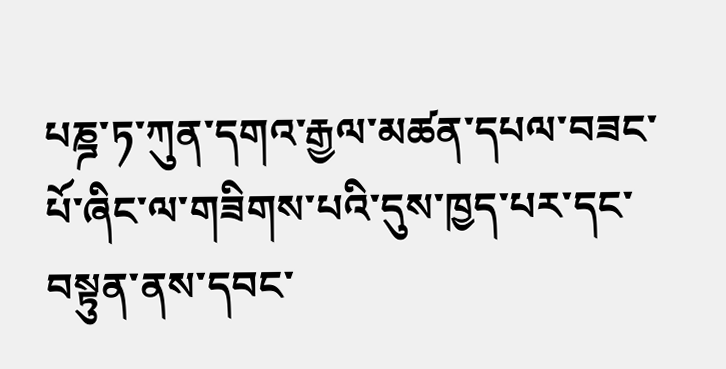པཎྜ་ཏ་ཀུན་དགའ་རྒྱལ་མཚན་དཔལ་བཟང་པོ་ཞིང་ལ་གཟིགས་པའི་དུས་ཁྱད་པར་དང་བསྟུན་ནས་དབང་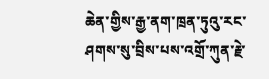ཆེན་གྱིས་རྒྱ་ནག་ཁྲན་ཏུའུ་རང་ཤགས་སུ་བྲིས་པས་འགྲོ་ཀུན་རྗེ་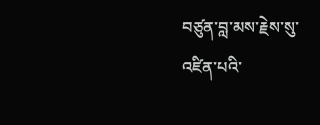བཙུན་བླ་མས་རྗེས་སུ་འཛིན་པའི་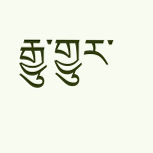རྒྱུ་གྱུར་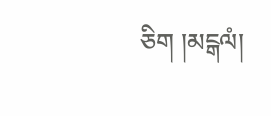ཅིག །མངྒལཾ།